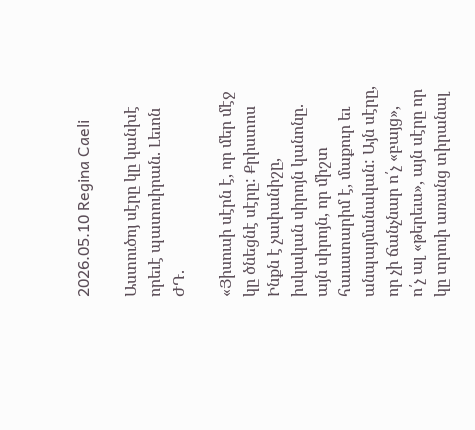2026.05.10 Regina Caeli

Աստուծոյ սէրը կը կանխէ որեւէ պատուիրան. Լեւոն ԺԴ.

«Յիսուսի սէրն է, որ մեր մէջ կը ծնեցնէ սէրը: Քրիստոս Ինքն է չափանիշը, իսկական սիրոյն կանոնը. այն սիրոյն, որ միշտ հաւատարիմ է, մաքուր եւ անպայմանական: Այն սէրը, որ չի ճանչնար ո՛չ «բայց», ո՛չ ալ «թերեւս», այն սէրը որ կը տրուի առանց տիրանալ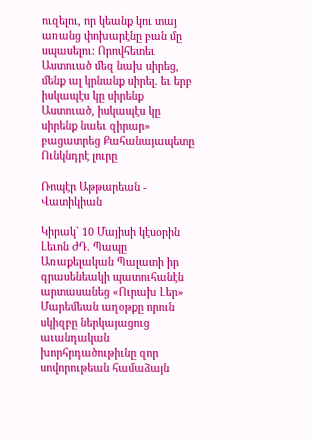ուզելու, որ կեանք կու տայ առանց փոխարէնը բան մը սպասելու: Որովհետեւ Աստուած մեզ նախ սիրեց, մենք ալ կրնանք սիրել. եւ երբ իսկապէս կը սիրենք Աստուած, իսկապէս կը սիրենք նաեւ զիրար» բացատրեց Քահանայապետը
Ունկնդրէ լուրը

Ռոպէր Աթթարեան - Վատիկիան

Կիրակ` 10 Մայիսի կէսօրին Լեւոն ԺԴ. Պապը Առաքելական Պալատի իր գրասենեակի պատուհանէն արտասանեց «Ուրախ Լեր» Մարեմեան աղօթքը որուն սկիզբը ներկայացուց աւանդական խորհրդածութիւնը զոր սովորութեան համաձայն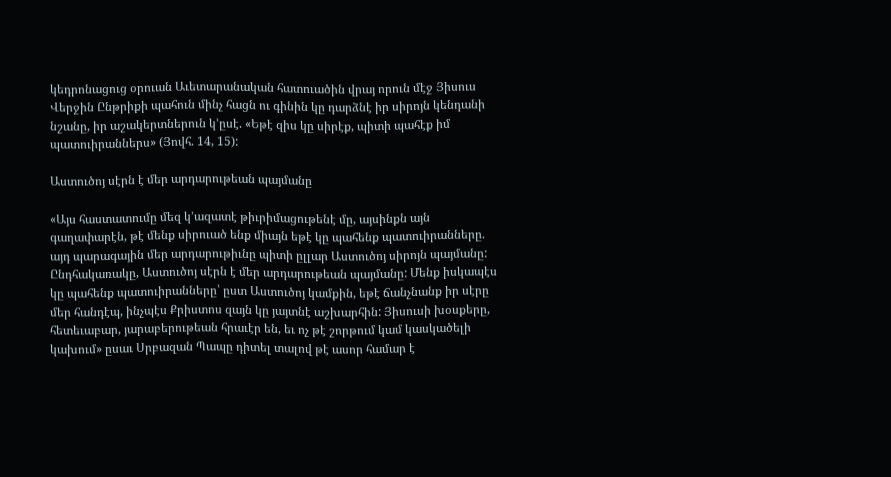կեդրոնացուց օրուան Աւետարանական հատուածին վրայ որուն մէջ Յիսուս Վերջին Ընթրիքի պահուն մինչ հացն ու գինին կը դարձնէ իր սիրոյն կենդանի նշանը, իր աշակերտներուն կ’ըսէ. «Եթէ զիս կը սիրէք, պիտի պահէք իմ պատուիրաններս» (Յովհ. 14, 15):

Աստուծոյ սէրն է մեր արդարութեան պայմանը

«Այս հաստատումը մեզ կ’ազատէ թիւրիմացութենէ մը, այսինքն այն գաղափարէն, թէ մենք սիրուած ենք միայն եթէ կը պահենք պատուիրանները. այդ պարագային մեր արդարութիւնը պիտի ըլլար Աստուծոյ սիրոյն պայմանը: Ընդհակառակը, Աստուծոյ սէրն է մեր արդարութեան պայմանը: Մենք իսկապէս կը պահենք պատուիրանները՝ ըստ Աստուծոյ կամքին, եթէ ճանչնանք իր սէրը մեր հանդէպ, ինչպէս Քրիստոս զայն կը յայտնէ աշխարհին: Յիսուսի խօսքերը, հետեւաբար, յարաբերութեան հրաւէր են, եւ ոչ թէ շորթում կամ կասկածելի կախում» ըսաւ Սրբազան Պապը դիտել տալով թէ ասոր համար է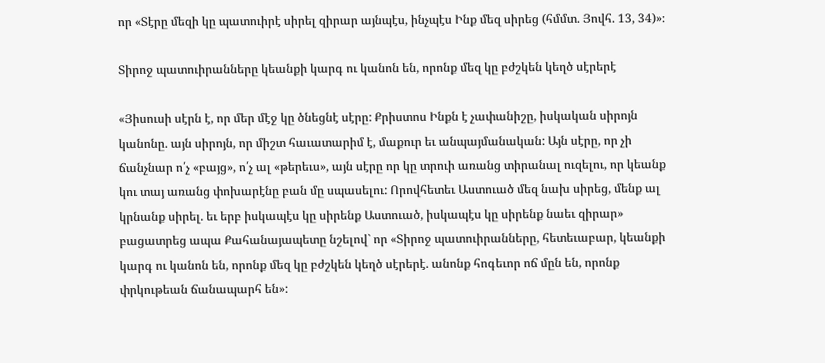որ «Տէրը մեզի կը պատուիրէ սիրել զիրար այնպէս, ինչպէս Ինք մեզ սիրեց (հմմտ. Յովհ. 13, 34)»։

Տիրոջ պատուիրանները կեանքի կարգ ու կանոն են, որոնք մեզ կը բժշկեն կեղծ սէրերէ

«Յիսուսի սէրն է, որ մեր մէջ կը ծնեցնէ սէրը: Քրիստոս Ինքն է չափանիշը, իսկական սիրոյն կանոնը. այն սիրոյն, որ միշտ հաւատարիմ է, մաքուր եւ անպայմանական: Այն սէրը, որ չի ճանչնար ո՛չ «բայց», ո՛չ ալ «թերեւս», այն սէրը որ կը տրուի առանց տիրանալ ուզելու, որ կեանք կու տայ առանց փոխարէնը բան մը սպասելու: Որովհետեւ Աստուած մեզ նախ սիրեց, մենք ալ կրնանք սիրել. եւ երբ իսկապէս կը սիրենք Աստուած, իսկապէս կը սիրենք նաեւ զիրար» բացատրեց ապա Քահանայապետը նշելով` որ «Տիրոջ պատուիրանները, հետեւաբար, կեանքի կարգ ու կանոն են, որոնք մեզ կը բժշկեն կեղծ սէրերէ. անոնք հոգեւոր ոճ մըն են, որոնք փրկութեան ճանապարհ են»: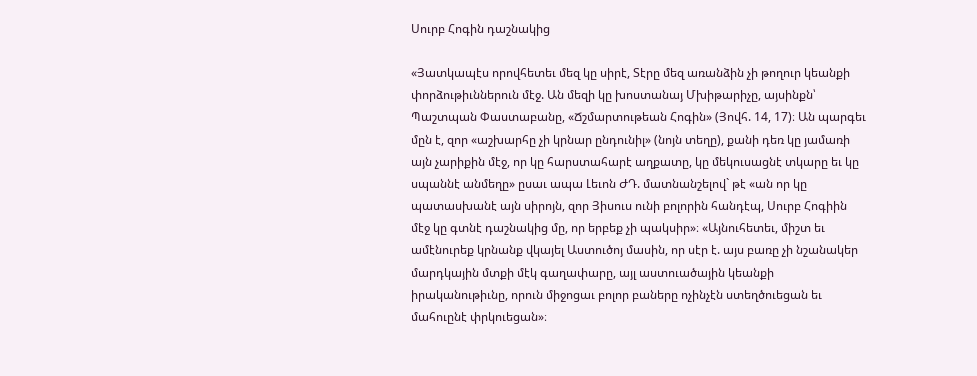Սուրբ Հոգին դաշնակից

«Յատկապէս որովհետեւ մեզ կը սիրէ, Տէրը մեզ առանձին չի թողուր կեանքի փորձութիւններուն մէջ. Ան մեզի կը խոստանայ Մխիթարիչը, այսինքն՝ Պաշտպան Փաստաբանը, «Ճշմարտութեան Հոգին» (Յովհ. 14, 17)։ Ան պարգեւ մըն է, զոր «աշխարհը չի կրնար ընդունիլ» (նոյն տեղը), քանի դեռ կը յամառի այն չարիքին մէջ, որ կը հարստահարէ աղքատը, կը մեկուսացնէ տկարը եւ կը սպաննէ անմեղը» ըսաւ ապա Լեւոն ԺԴ. մատնանշելով` թէ «ան որ կը պատասխանէ այն սիրոյն, զոր Յիսուս ունի բոլորին հանդէպ, Սուրբ Հոգիին մէջ կը գտնէ դաշնակից մը, որ երբեք չի պակսիր»։ «Այնուհետեւ, միշտ եւ ամէնուրեք կրնանք վկայել Աստուծոյ մասին, որ սէր է. այս բառը չի նշանակեր մարդկային մտքի մէկ գաղափարը, այլ աստուածային կեանքի իրականութիւնը, որուն միջոցաւ բոլոր բաները ոչինչէն ստեղծուեցան եւ մահուընէ փրկուեցան»։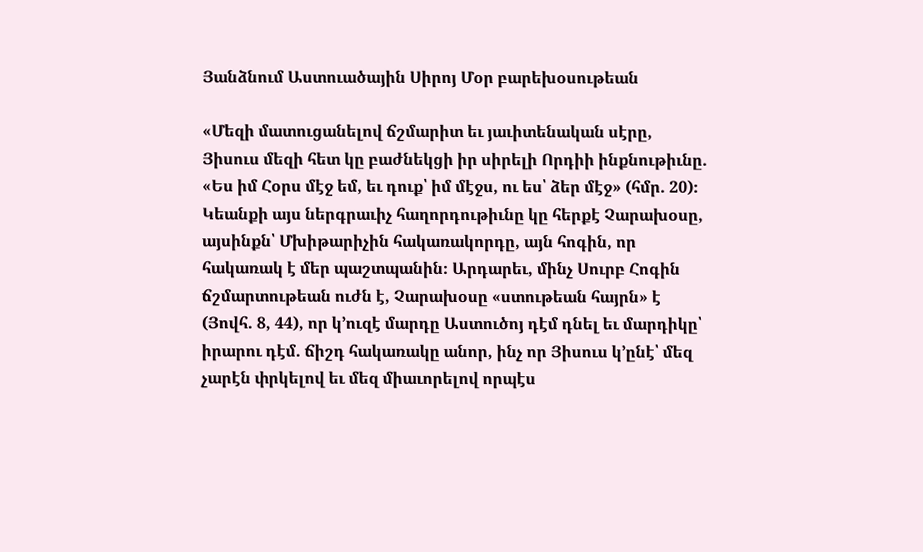Յանձնում Աստուածային Սիրոյ Մօր բարեխօսութեան

«Մեզի մատուցանելով ճշմարիտ եւ յաւիտենական սէրը, Յիսուս մեզի հետ կը բաժնեկցի իր սիրելի Որդիի ինքնութիւնը. «Ես իմ Հօրս մէջ եմ, եւ դուք՝ իմ մէջս, ու ես՝ ձեր մէջ» (հմր. 20)։ Կեանքի այս ներգրաւիչ հաղորդութիւնը կը հերքէ Չարախօսը, այսինքն՝ Մխիթարիչին հակառակորդը, այն հոգին, որ հակառակ է մեր պաշտպանին։ Արդարեւ, մինչ Սուրբ Հոգին ճշմարտութեան ուժն է, Չարախօսը «ստութեան հայրն» է (Յովհ. 8, 44), որ կ’ուզէ մարդը Աստուծոյ դէմ դնել եւ մարդիկը՝ իրարու դէմ. ճիշդ հակառակը անոր, ինչ որ Յիսուս կ’ընէ՝ մեզ չարէն փրկելով եւ մեզ միաւորելով որպէս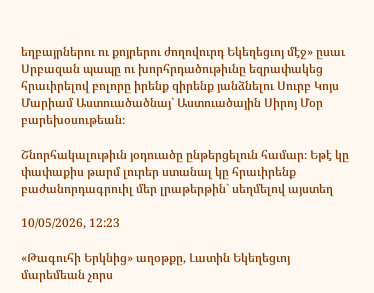եղբայրներու ու քոյրերու ժողովուրդ Եկեղեցւոյ մէջ» ըսաւ Սրբազան պապը ու խորհրդածութիւնը եզրափակեց հրաւիրելով բոլորը իրենք զիրենք յանձնելու Սուրբ Կոյս Մարիամ Աստուածածնայ` Աստուածային Սիրոյ Մօր բարեխօսութեան։

Շնորհակալութիւն յօդուածը ընթերցելուն համար։ Եթէ կը փափաքիս թարմ լուրեր ստանալ կը հրաւիրենք բաժանորդագրուիլ մեր լրաթերթին` սեղմելով այստեղ

10/05/2026, 12:23

«Թագուհի Երկնից» աղօթքը, Լատին Եկեղեցւոյ մարեմեան չորս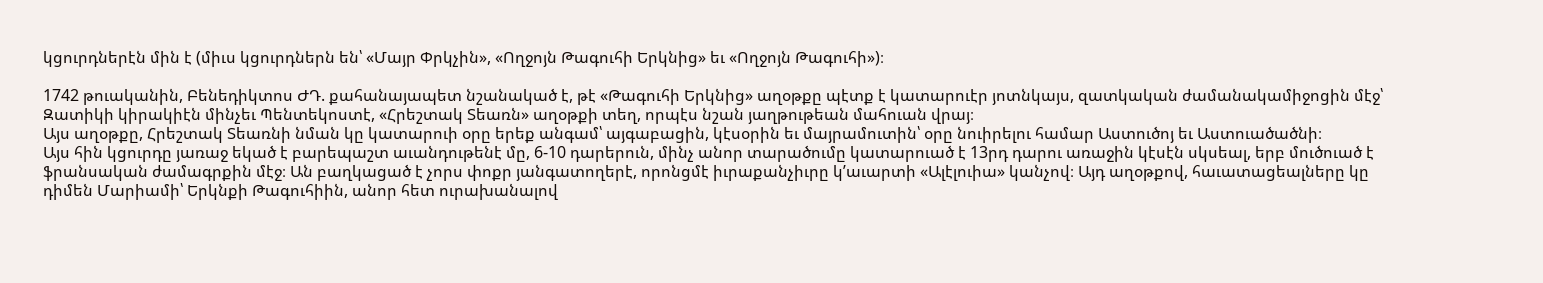կցուրդներէն մին է (միւս կցուրդներն են՝ «Մայր Փրկչին», «Ողջոյն Թագուհի Երկնից» եւ «Ողջոյն Թագուհի»)։

1742 թուականին, Բենեդիկտոս ԺԴ. քահանայապետ նշանակած է, թէ «Թագուհի Երկնից» աղօթքը պէտք է կատարուէր յոտնկայս, զատկական ժամանակամիջոցին մէջ՝ Զատիկի կիրակիէն մինչեւ Պենտեկոստէ, «Հրեշտակ Տեառն» աղօթքի տեղ, որպէս նշան յաղթութեան մահուան վրայ։
Այս աղօթքը, Հրեշտակ Տեառնի նման կը կատարուի օրը երեք անգամ՝ այգաբացին, կէսօրին եւ մայրամուտին՝ օրը նուիրելու համար Աստուծոյ եւ Աստուածածնի։
Այս հին կցուրդը յառաջ եկած է բարեպաշտ աւանդութենէ մը, 6-10 դարերուն, մինչ անոր տարածումը կատարուած է 13րդ դարու առաջին կէսէն սկսեալ, երբ մուծուած է ֆրանսական ժամագրքին մէջ։ Ան բաղկացած է չորս փոքր յանգատողերէ, որոնցմէ իւրաքանչիւրը կʼաւարտի «Ալէլուիա» կանչով։ Այդ աղօթքով, հաւատացեալները կը դիմեն Մարիամի՝ Երկնքի Թագուհիին, անոր հետ ուրախանալով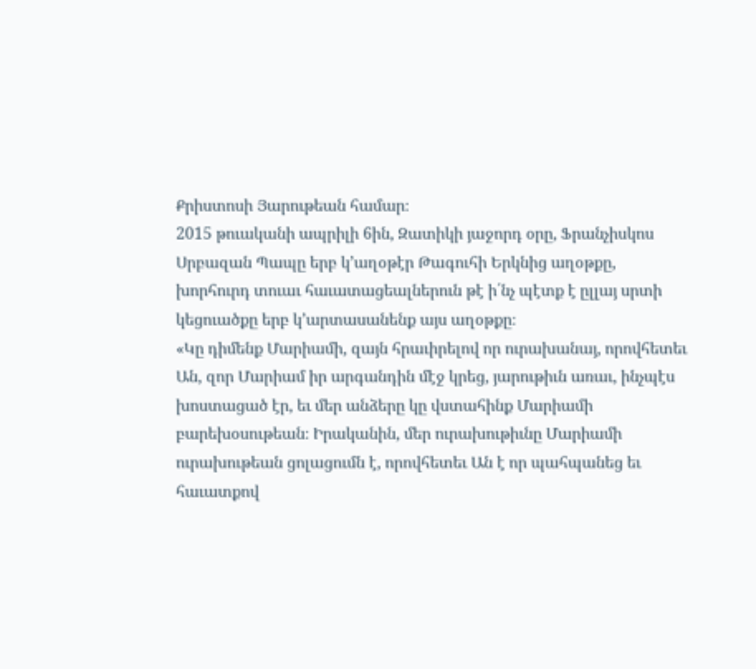Քրիստոսի Յարութեան համար։
2015 թուականի ապրիլի 6ին, Զատիկի յաջորդ օրը, Ֆրանչիսկոս Սրբազան Պապը երբ կʼաղօթէր Թագուհի Երկնից աղօթքը, խորհուրդ տուաւ հաւատացեալներուն թէ ի՛նչ պէտք է ըլլայ սրտի կեցուածքը երբ կʼարտասանենք այս աղօթքը։
«Կը դիմենք Մարիամի, զայն հրաւիրելով որ ուրախանայ, որովհետեւ Ան, զոր Մարիամ իր արգանդին մէջ կրեց, յարութիւն առաւ, ինչպէս խոստացած էր, եւ մեր անձերը կը վստահինք Մարիամի բարեխօսութեան։ Իրականին, մեր ուրախութիւնը Մարիամի ուրախութեան ցոլացումն է, որովհետեւ Ան է որ պահպանեց եւ հաւատքով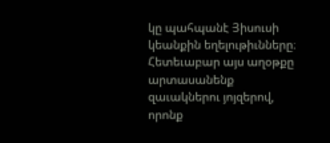կը պահպանէ Յիսուսի կեանքին եղելութիւնները։ Հետեւաբար այս աղօթքը արտասանենք զաւակներու յոյզերով, որոնք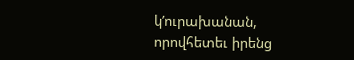կʼուրախանան, որովհետեւ իրենց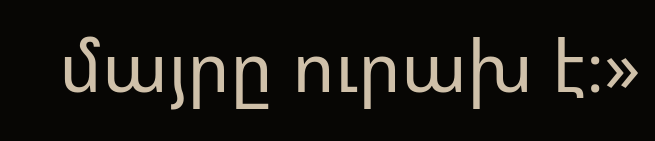մայրը ուրախ է։»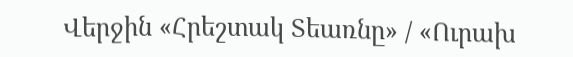Վերջին «Հրեշտակ Տեառնը» / «Ուրախ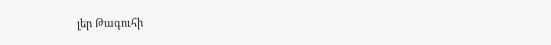լեր Թագուհի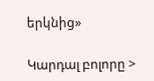երկնից»

Կարդալ բոլորը >